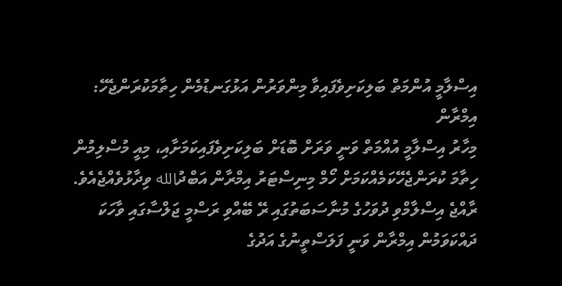އިސްލާމީ އުންމަތް ބަލިކަށިވެފައިވާ މިންވަރުން އަޅުގަނޑުމެން ހިތާމަކުރަންޖެހޭ: އިމްރާން
މިހާރު އިސްލާމީ އުއްމަތް ވަނީ ވަރަށް ބޮޑަށް ބަލިކަށިވެފައިކަމަށާއި، މިއީ މުސްލިމުން ހިތާމަ ކުރަންޖެހޭކަމެއްކަމަށް ހޯމް މިނިސްޓަރު އިމްރާން އަބްދުالله ވިދާޅުވެއްޖެއެވެ.
ރާއްޖެ އިސްލާމްވި ދުވަހުގެ މުނާސަބަތުގައި ރޭ ބޭއްވި ރަސްމީ ޖަލްސާގައި ވާހަކަ ދައްކަވަމުން އިމްރާން ވަނީ ފަލަސްތީނުގެ އަދުގެ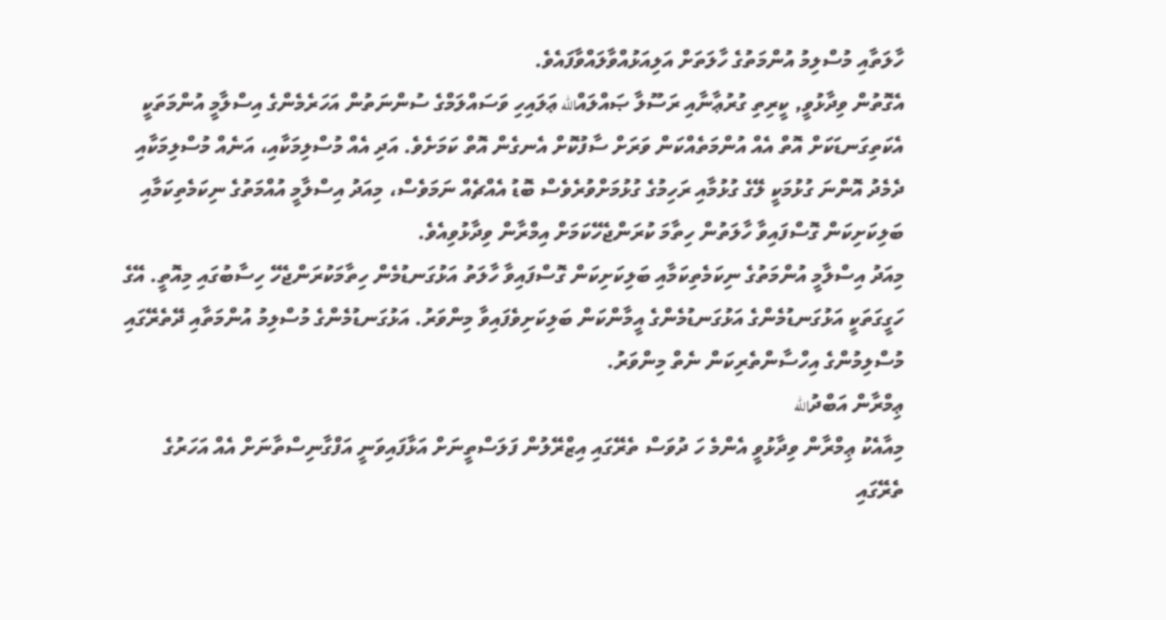ހާލަތާއި މުސްލިމު އުންމަތުގެ ހާލަތަށް އަލިއަޅުއްވާލައްވާފައެވެ.
އެގޮތުން ވިދާޅުވީ, ކީރިތި ގުރުޢާނާއި ރަސޫލާ ޞައްލައްالله ޢަލައިހި ވަސައްލަމްގެ ސުންނަތުން އަހަރެމެންގެ އިސްލާމީ އުންމަތަކީ އެކަތިގަނޑަކަށް އޮތް އެއް އުންމަތެއްކަން ވަރަށް ސާފުކޮށް އެނގެން އޮތް ކަމަށެވެ. އަދި އެއް މުސްލިމަކާއި، އަނެއް މުސްލިމަކާއި ދެމެދު އޮންނަ ގުޅުމަކީ ލޭގެ ގުޅުމާއި ރަހިމުގެ ގުޅުމަށްވުރެވެސް ބޮޑު އެއްޗެއް ނަމަވެސް، މިއަދު އިސްލާމީ އުއްމަތުގެ ނިކަމެތިކަމާއި ބަލިކަށިކަން ގޮސްފައިވާ ހާލަތުން ހިތާމަ ކުރަންޖެހޭކަމަށް އިމްރާން ވިދާޅުވިއެވެ.
މިއަދު އިސްލާމީ އުންމަތުގެ ނިކަމެތިކަމާއި ބަލިކަށިކަން ގޮސްފައިވާ ހާލަތު އަޅުގަނޑުމެން ހިތާމަކުރަންޖެހޭ ހިސާބުގައި މިއޮތީ. އޭގެ ހަގީގަތަކީ އަޅުގަނޑުމެންގެ އަޅުގަނޑުމެންގެ އީމާންކަން ބަލިކަށިވެފައިވާ މިންވަރު. އަޅުގަނޑުމެންގެ މުސްލިމު އުންމަތާއި ދޭތެރޭގައި މުސްލިމުންގެ އިހްސާންތެރިކަން ނެތް މިންވަރު.
ޢިމްރާން އަބްދުالله
މިއާއެކު ޢިމްރާން ވިދާޅުވީ އެންމެ ހަ ދުވަސް ތެރޭގައި އިޒްރޭލުން ފަލަސްތީނަށް އަޅާފައިވަނީ އަފްގާނިސްތާނަށް އެއް އަހަރުގެ ތެރޭގައި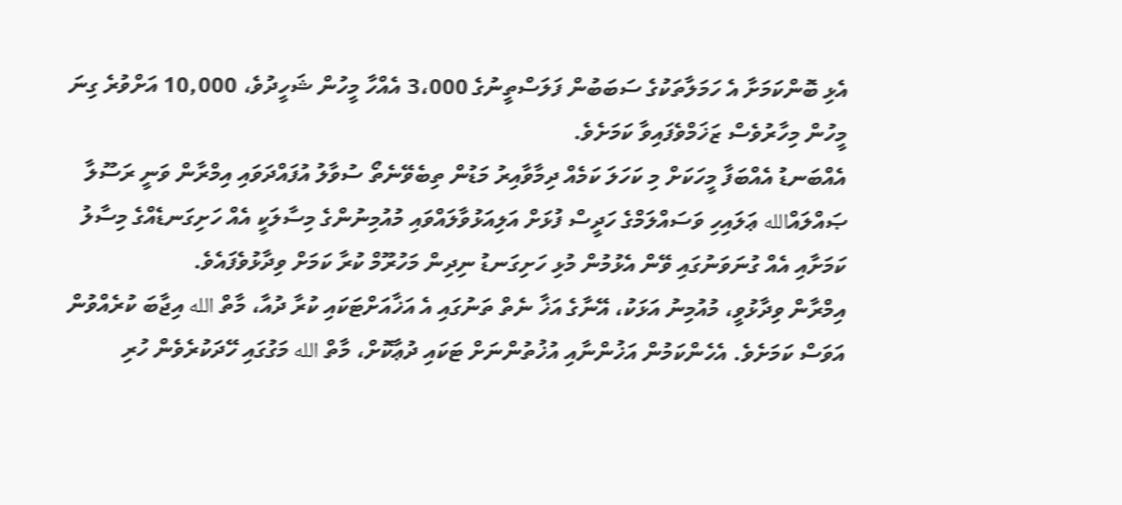އެޅި ބޮންކަމަށާ އެ ހަމަލާތަކުގެ ސަބަބުން ފަލަސްތީނުގެ 3،000 އެއްހާ މީހުން ޝަހީދުވެ، 10,000 އަށްވުރެ ގިނަ މީހުން މިހާރުވެސް ޒަޚަމްވެފައިވާ ކަމަށެވެ.
އެއްބަނޑު އެއްބަފާ މީހަކަށް މި ކަހަލަ ކަމެއް ދިމާވާއިރު މަޑުން ތިބެވޭނެތޯ ސުވާލު އުފައްދަވައި އިމްރާން ވަނީ ރަސޫލާ ޞައްލައްالله ޢަލައިހި ވަސައްލަމްގެ ހަދީސް ފުޅަށް އަލިއަޅުވާލައްވައި މުއުމިނުންގެ މިސާލަކީ އެއް ހަށިގަނޑެއްގެ މިސާލު ކަމަށާއި އެއް ގުނަވަނުގައި ވޭން އެޅުމުން މުޅި ހަށިގަނޑު ނިދިން މަހުރޫމް ކުރާ ކަމަށް ވިދާޅުވެފައެވެ.
އިމްރާން ވިދާޅުވީ، މުއުމިނު އަޅަކު، އޭނާގެ އަޚާ ނެތް ތަނުގައި އެ އަޚާއަށްޓަކައި ކުރާ ދުއާ، މާތް الله އިޖާބަ ކުރެއްވުން އަވަސް ކަމަށެވެ. އެހެންކަމުން އަޚުންނާއި އުޚުތުންނަށް ޓަކައި ދުޢާކޮށް، މާތް الله މަގުގައި ހޭދަކުރެވެން ހުރި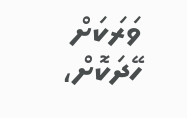ވަރަކަށް ހޭދަކޮށް،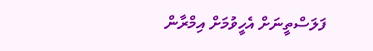ފަލަސްތީނަށް އެހީވުމަށް އިމްރާން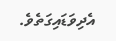އެދިވަޑައިގަތެވެ.